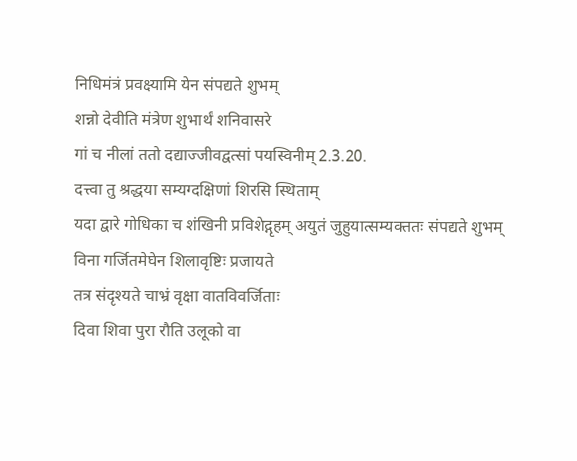निधिमंत्रं प्रवक्ष्यामि येन संपद्यते शुभम्
शन्नो देवीति मंत्रेण शुभार्थं शनिवासरे
गां च नीलां ततो दद्याज्जीवद्वत्सां पयस्विनीम् 2.3.20.
दत्त्वा तु श्रद्धया सम्यग्दक्षिणां शिरसि स्थिताम्
यदा द्वारे गोधिका च शंखिनी प्रविशेद्गृहम् अयुतं जुहुयात्सम्यक्ततः संपद्यते शुभम्
विना गर्जितमेघेन शिलावृष्टिः प्रजायते
तत्र संदृश्यते चाभ्रं वृक्षा वातविवर्जिताः
दिवा शिवा पुरा रौति उलूको वा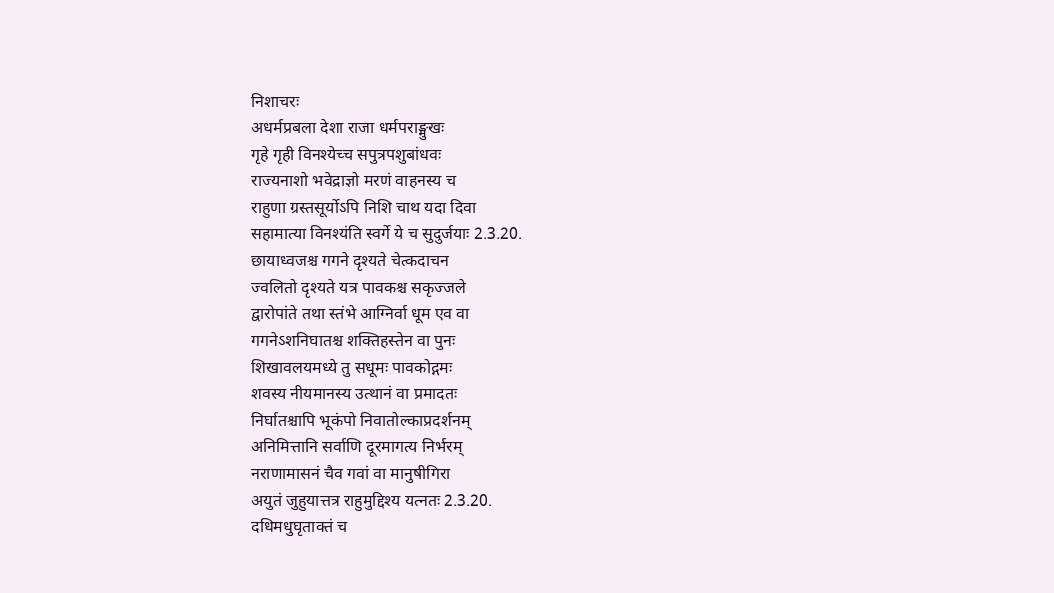निशाचरः
अधर्मप्रबला देशा राजा धर्मपराङ्मुखः
गृहे गृही विनश्येच्च सपुत्रपशुबांधवः
राज्यनाशो भवेद्राज्ञो मरणं वाहनस्य च
राहुणा ग्रस्तसूर्योऽपि निशि चाथ यदा दिवा
सहामात्या विनश्यंति स्वर्गे ये च सुदुर्जयाः 2.3.20.
छायाध्वजश्च गगने दृश्यते चेत्कदाचन
ज्वलितो दृश्यते यत्र पावकश्च सकृज्जले
द्वारोपांते तथा स्तंभे आग्निर्वा धूम एव वा
गगनेऽशनिघातश्च शक्तिहस्तेन वा पुनः
शिखावलयमध्ये तु सधूमः पावकोद्गमः
शवस्य नीयमानस्य उत्थानं वा प्रमादतः
निर्घातश्चापि भूकंपो निवातोल्काप्रदर्शनम्
अनिमित्तानि सर्वाणि दूरमागत्य निर्भरम्
नराणामासनं चैव गवां वा मानुषीगिरा
अयुतं जुहुयात्तत्र राहुमुद्दिश्य यत्नतः 2.3.20.
दधिमधुघृताक्तं च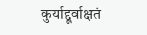कुर्याद्दूर्वाक्षतं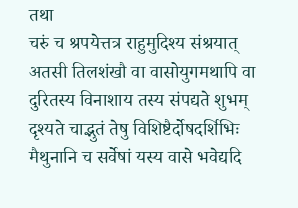तथा
चरुं च श्रपयेत्तत्र राहुमुदिश्य संश्रयात्
अतसी तिलशंखौ वा वासोयुगमथापि वा
दुरितस्य विनाशाय तस्य संपद्यते शुभम्
दृश्यते चाद्भुतं तेषु विशिष्टैर्दोषदर्शिभिः
मैथुनानि च सर्वेषां यस्य वासे भवेद्यदि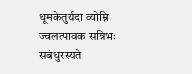धूमकेतुर्यदा व्योम्नि ज्वलत्पावक सन्निभः सबंधुरस्यते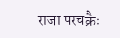राजा परचक्रैः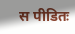स पीडितः